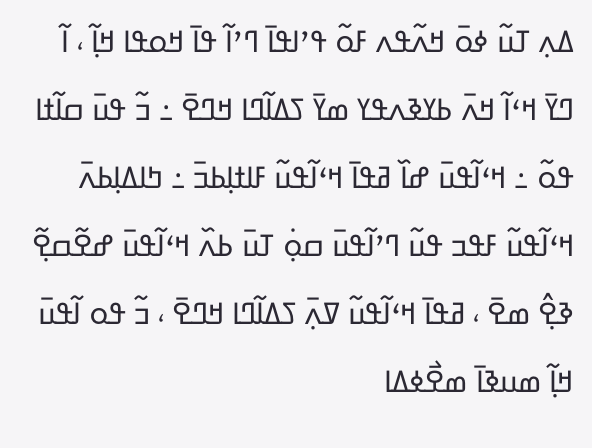ߡߍ߲ ߠߎ߬ ߦߋ߫ ߞߍ߬ߟߍ ߓߋ߬ ߟߴߊߟߊ߫ ߣߴߊ߬ ߟߊ߫ ߞߋߟߊ ߞߊ߲߬ ، ߊ߬ ߣߌ߫ ߞߵߊ߬ ߞߍ߫ ߕߌߢߍߟߌ ߘߌ߫ ߖߡߊ߬ߣߊ ߞߣߐ߫ ߸ ߏ߬ ߟߎ߫ ߛߊ߬ߙߊ ߟߋ߬ ߸ ߞߵߊ߬ߟߎ߫ ߝߊ߰ ߥߟߊ߫ ߞߵߊ߬ߟߎ߬ ߓߊߙߊ߲ߕߏ߫ ߸ ߤߊߡߊ߲ߕߍ߫ ߞߵߊ߬ߟߎ߬ ߓߟߏ ߟߎ߬ ߣߴߊ߬ߟߎ߫ ߛߋ߲߭ ߠߎ߫ ߕߍ߰ ߞߵߊ߬ߟߎ߫ ߝߐ߬ߛߐ߲߬ ߢߐ߲߮ ߘߐ߫ ، ߥߟߊ߫ ߞߵߊ߬ߟߎ߬ ߜߍ߲߫ ߖߡߊ߬ߣߊ ߞߣߐ߫ ، ߏ߬ ߟߋ ߊ߬ߟߎ߫ ߞߊ߲߬ ߘߎߢߊ߫ ߘߐ߯ߦߡߊ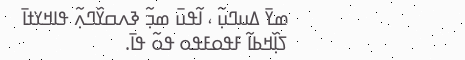ߘߌ߫ ߡߎߣߎ߲߬ ، ߊ߬ߟߎ߫ ߘߏ߲߬ ߢߍߛߌ߰ߣߍ߲߬ ߟߊߞߌߙߊ߫ ߖߊ߲߰ߞߕߊ߬ ߓߟߋߓߟߋ ߟߋ߬ ߟߊ߫.